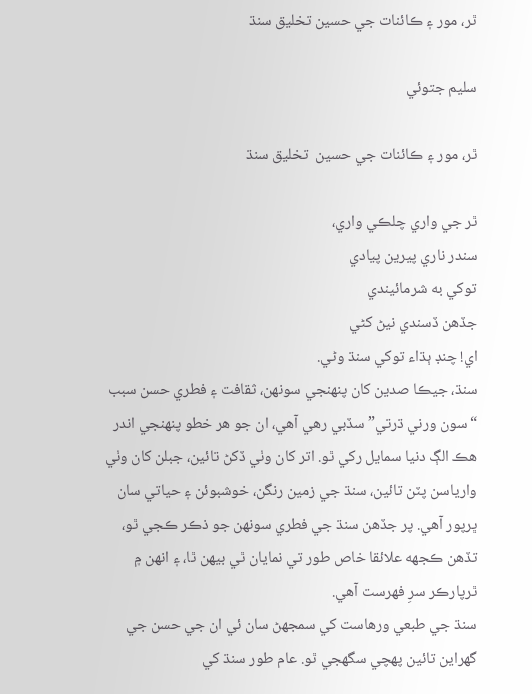ٿر، مور ۽ ڪائنات جي حسين تخليق سنڌ

سليم جتوئي

ٿر، مور ۽ ڪائنات جي حسين  تخليق سنڌ

ٿر جي واري چلڪي واري،
سندر ناري پيرين پيادي
توکي به شرمائيندي
جڏھن ڏسندي نيڻ کڻي
اي! چنڊ ٻڌاء توکي سنڌ وڻي.
سنڌ، جيڪا صدين کان پنهنجي سونهن، ثقافت ۽ فطري حسن سبب “سون ورني ڌرتي” سڏبي رهي آهي، ان جو هر خطو پنهنجي اندر هڪ الڳ دنيا سمايل رکي ٿو. اتر کان وٺي ڏکڻ تائين، جبلن کان وٺي وارياسن پٽن تائين، سنڌ جي زمين رنگن، خوشبوئن ۽ حياتي سان ڀرپور آهي. پر جڏهن سنڌ جي فطري سونهن جو ذڪر ڪجي ٿو، تڏهن ڪجهه علائقا خاص طور تي نمايان ٿي بيهن ٿا، ۽ انهن ۾ ٿرپارڪر سرِ فهرست آهي.
سنڌ جي طبعي ورهاست کي سمجهڻ سان ئي ان جي حسن جي گهراين تائين پهچي سگهجي ٿو. عام طور سنڌ کي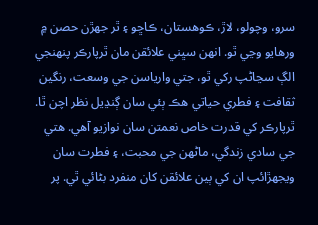سرو، وچولو، لاڙ، ڪوهستان، ڪاڇو ۽ ٿر جهڙن حصن ۾ ورهايو وڃي ٿو. انهن سڀني علائقن مان ٿرپارڪر پنهنجي الڳ سڃاڻپ رکي ٿو، جتي وارياسن جي وسعت، رنگين ثقافت ۽ فطري حياتي هڪ ٻئي سان ڳنڍيل نظر اچن ٿا. ٿرپارڪر کي قدرت خاص نعمتن سان نوازيو آهي. هتي جي سادي زندگي، ماڻهن جي محبت، ۽ فطرت سان ويجهڙائپ ان کي ٻين علائقن کان منفرد بڻائي ٿي. پر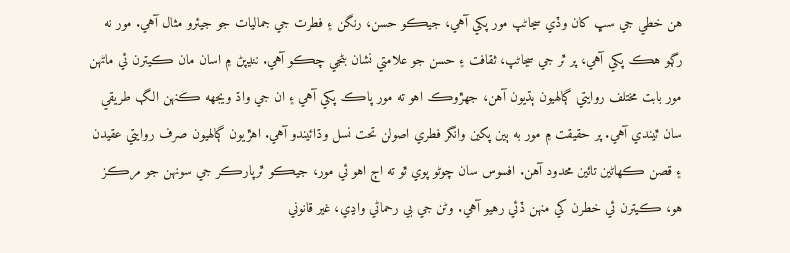هن خطي جي سڀ کان وڏي سڃاڻپ مور پکي آهي، جيڪو حسن، رنگن ۽ فطرت جي جماليات جو جيئرو مثال آهي. مور نه رڳو هڪ پکي آهي، پر ٿر جي سڃاڻپ، ثقافت ۽ حسن جو علامتي نشان بڻجي چڪو آهي. ننڍپڻ ۾ اسان مان ڪيترن ئي ماڻهن مور بابت مختلف روايتي ڳالهيون ٻڌيون آهن، جهڙوڪ اهو ته مور پاڪ پکي آهي ۽ ان جي واڌ ويجهه ڪنهن الڳ طريقي سان ٿيندي آهي. پر حقيقت ۾ مور به ٻين پکين وانگر فطري اصولن تحت نسل وڌائيندو آهي. اهڙيون ڳالهيون صرف روايتي عقيدن ۽ قصن ڪهاڻين تائين محدود آهن. افسوس سان چوڻو پوي ٿو ته اڄ اهو ئي مور، جيڪو ٿرپارڪر جي سونهن جو مرڪز هو، ڪيترن ئي خطرن کي منهن ڏئي رهيو آهي. وڻن جي بي رحماڻي واڍي، غير قانوني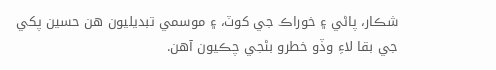شڪار، پاڻي ۽ خوراڪ جي کوٽ، ۽ موسمي تبديليون هن حسين پکي جي بقا لاءِ وڏو خطرو بڻجي چڪيون آهن.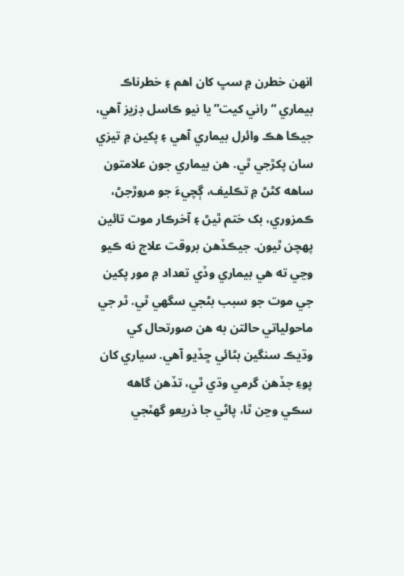انهن خطرن ۾ سڀ کان اهم ۽ خطرناڪ بيماري “راني کيت” يا نيو ڪاسل ڊزيز آهي، جيڪا هڪ وائرل بيماري آهي ۽ پکين ۾ تيزي سان پکڙجي ٿي. هن بيماري جون علامتون ساهه کڻڻ ۾ تڪليف، ڳچيءَ جو مروڙجڻ، ڪمزوري، بک ختم ٿيڻ ۽ آخرڪار موت تائين پهچن ٿيون. جيڪڏهن بروقت علاج نه ڪيو وڃي ته هي بيماري وڏي تعداد ۾ مور پکين جي موت جو سبب بڻجي سگهي ٿي. ٿر جي ماحولياتي حالتن به هن صورتحال کي وڌيڪ سنگين بڻائي ڇڏيو آهي. سياري کان پوءِ جڏهن گرمي وڌي ٿي، تڏهن گاهه سڪي وڃن ٿا، پاڻي جا ذريعو گهٽجي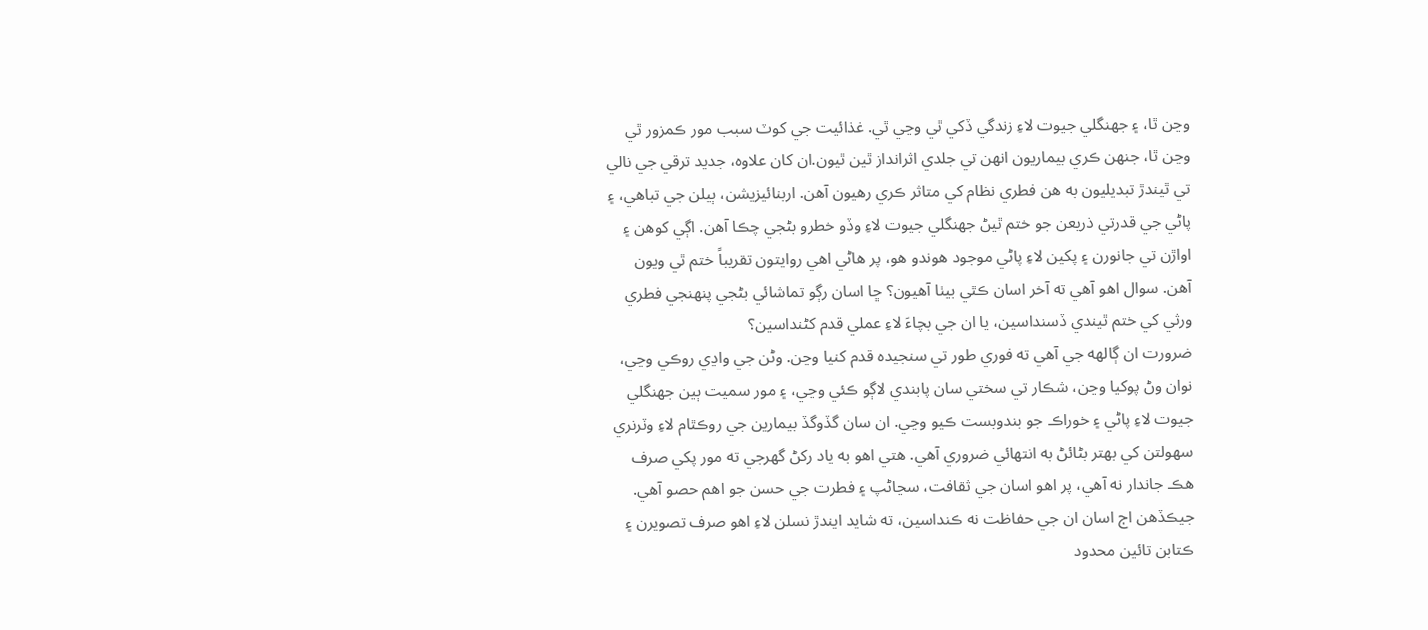وڃن ٿا، ۽ جهنگلي جيوت لاءِ زندگي ڏکي ٿي وڃي ٿي. غذائيت جي کوٽ سبب مور ڪمزور ٿي وڃن ٿا، جنهن ڪري بيماريون انهن تي جلدي اثرانداز ٿين ٿيون.ان کان علاوه، جديد ترقي جي نالي تي ٿيندڙ تبديليون به هن فطري نظام کي متاثر ڪري رهيون آهن. اربنائيزيشن، ٻيلن جي تباهي، ۽ پاڻي جي قدرتي ذريعن جو ختم ٿيڻ جهنگلي جيوت لاءِ وڏو خطرو بڻجي چڪا آهن. اڳي کوهن ۽ اواڙن تي جانورن ۽ پکين لاءِ پاڻي موجود هوندو هو، پر هاڻي اهي روايتون تقريباً ختم ٿي ويون آهن. سوال اهو آهي ته آخر اسان ڪٿي بيٺا آهيون؟ ڇا اسان رڳو تماشائي بڻجي پنهنجي فطري ورثي کي ختم ٿيندي ڏسنداسين، يا ان جي بچاءَ لاءِ عملي قدم کڻنداسين؟
ضرورت ان ڳالهه جي آهي ته فوري طور تي سنجيده قدم کنيا وڃن. وڻن جي واڍي روڪي وڃي، نوان وڻ پوکيا وڃن، شڪار تي سختي سان پابندي لاڳو ڪئي وڃي، ۽ مور سميت ٻين جهنگلي جيوت لاءِ پاڻي ۽ خوراڪ جو بندوبست ڪيو وڃي. ان سان گڏوگڏ بيمارين جي روڪٿام لاءِ وٽرنري سهولتن کي بهتر بڻائڻ به انتهائي ضروري آهي. هتي اهو به ياد رکڻ گهرجي ته مور پکي صرف هڪ جاندار نه آهي، پر اهو اسان جي ثقافت، سڃاڻپ ۽ فطرت جي حسن جو اهم حصو آهي. جيڪڏهن اڄ اسان ان جي حفاظت نه ڪنداسين، ته شايد ايندڙ نسلن لاءِ اهو صرف تصويرن ۽ ڪتابن تائين محدود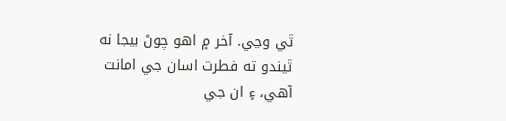ٿي وڃي. آخر ۾ اهو چوڻ بيجا نه ٿيندو ته فطرت اسان جي امانت آهي، ۽ ان جي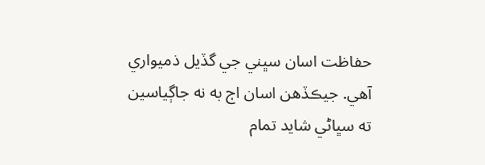حفاظت اسان سڀني جي گڏيل ذميواري آهي. جيڪڏهن اسان اڄ به نه جاڳياسين ته سڀاڻي شايد تمام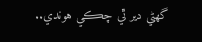گھڻي دير ٿي چڪي هوندي..